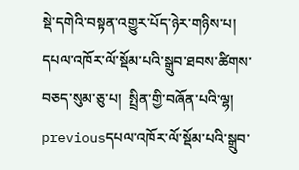སྡེ་དགེའི་བསྟན་འགྱུར་པོད་ཉེར་གཉིས་པ།
དཔལ་འཁོར་ལོ་སྡོམ་པའི་སྒྲུབ་ཐབས་ཚིགས་བཅད་སུམ་ཅུ་པ།  སྤྲིན་གྱི་བཞོན་པའི་ལྷ།
previousདཔལ་འཁོར་ལོ་སྡོམ་པའི་སྒྲུབ་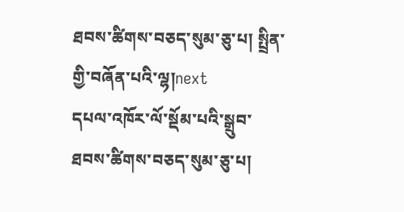ཐབས་ཚིགས་བཅད་སུམ་ཅུ་པ། སྤྲིན་གྱི་བཞོན་པའི་ལྷ།next
དཔལ་འཁོར་ལོ་སྡོམ་པའི་སྒྲུབ་ཐབས་ཚིགས་བཅད་སུམ་ཅུ་པ།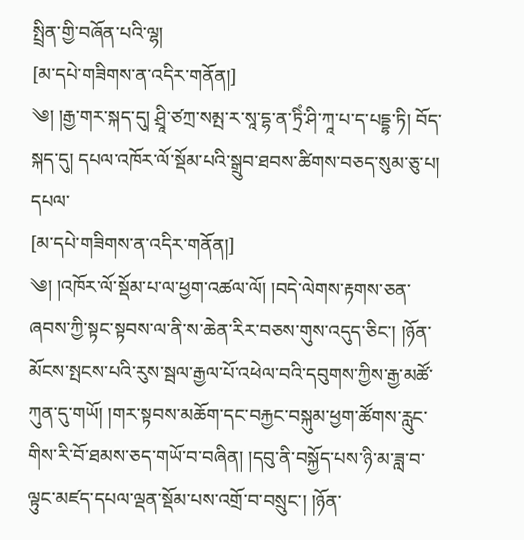སྤྲིན་གྱི་བཞོན་པའི་ལྷ།
[མ་དཔེ་གཟིགས་ན་འདིར་གནོན།]
༄། །རྒྱ་གར་སྐད་དུ། ཤྲཱི་ཙཀྲ་སམྤ་ར་སཱ་དྷ་ན་ཏྲིཾ་ཤི་ཀཱ་པ་ད་པདྡྷ་ཏི། བོད་སྐད་དུ། དཔལ་འཁོར་ལོ་སྡོམ་པའི་སྒྲུབ་ཐབས་ཚིགས་བཅད་སུམ་ཅུ་པ། དཔལ་
[མ་དཔེ་གཟིགས་ན་འདིར་གནོན།]
༄། །འཁོར་ལོ་སྡོམ་པ་ལ་ཕྱག་འཚལ་ལོ། །བདེ་ལེགས་རྟགས་ཅན་ཞབས་ཀྱི་སྟང་སྟབས་ལ་ནི་ས་ཆེན་རིར་བཅས་གུས་འདུད་ཅིང་། །ཉོན་མོངས་སྤངས་པའི་རུས་སྦལ་རྒྱལ་པོ་འཕེལ་བའི་དབུགས་ཀྱིས་རྒྱ་མཚོ་ཀུན་དུ་གཡོ། །གར་སྟབས་མཆོག་དང་བརྐྱང་བསྐུམ་ཕྱག་ཚོགས་རླུང་གིས་རི་བོ་ཐམས་ཅད་གཡོ་བ་བཞིན། །དབུ་ནི་བསྐྱོད་པས་ཉི་མ་ཟླ་བ་ལྟུང་མཛད་དཔལ་ལྡན་སྡོམ་པས་འགྲོ་བ་བསྲུང་། །ཉོན་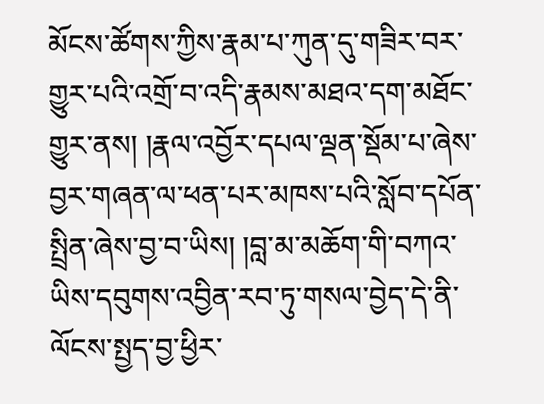མོངས་ཚོགས་ཀྱིས་རྣམ་པ་ཀུན་དུ་གཟིར་བར་གྱུར་པའི་འགྲོ་བ་འདི་རྣམས་མཐའ་དག་མཐོང་གྱུར་ནས། །རྣལ་འབྱོར་དཔལ་ལྡན་སྡོམ་པ་ཞེས་བྱར་གཞན་ལ་ཕན་པར་མཁས་པའི་སློབ་དཔོན་སྤྲིན་ཞེས་བྱ་བ་ཡིས། །བླ་མ་མཆོག་གི་བཀའ་ཡིས་དབུགས་འབྱིན་རབ་ཏུ་གསལ་བྱེད་དེ་ནི་ལོངས་སྤྱད་བྱ་ཕྱིར་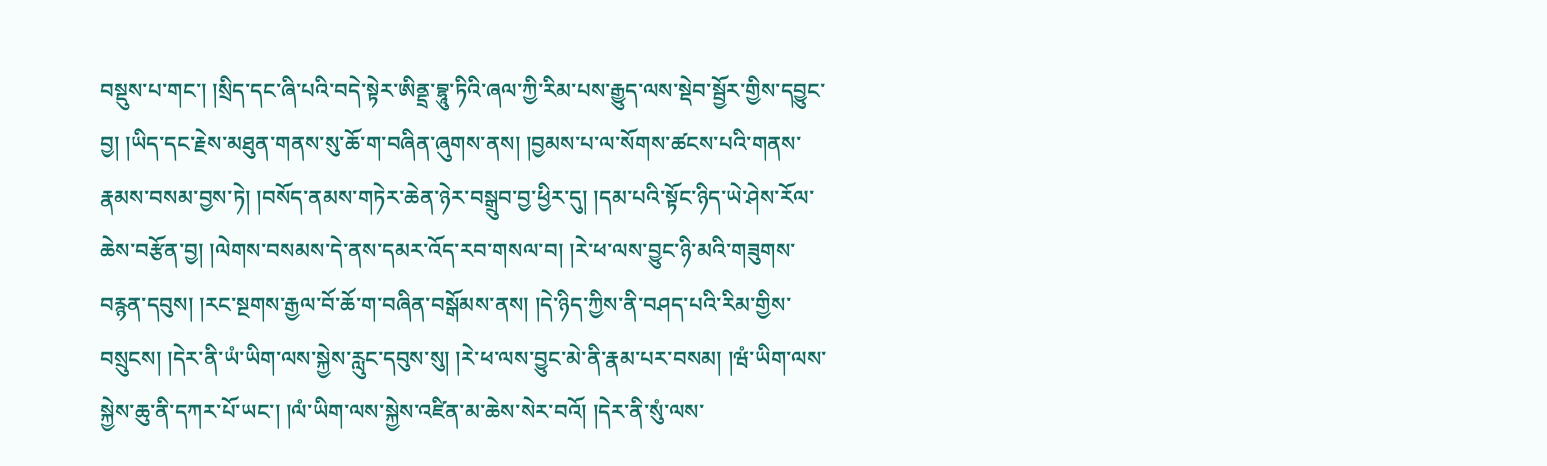བསྡུས་པ་གང་། །སྲིད་དང་ཞི་པའི་བདེ་སྟེར་ཨིནྡྲ་བྷཱུ་ཏིའི་ཞལ་ཀྱི་རིམ་པས་རྒྱུད་ལས་སྡེབ་སྦྱོར་གྱིས་དབྱུང་བྱ། །ཡིད་དང་རྗེས་མཐུན་གནས་སུ་ཆོ་ག་བཞིན་ཞུགས་ནས། །བྱམས་པ་ལ་སོགས་ཚངས་པའི་གནས་རྣམས་བསམ་བྱས་ཏེ། །བསོད་ནམས་གཏེར་ཆེན་ཉེར་བསྒྲུབ་བྱ་ཕྱིར་དུ། །དམ་པའི་སྟོང་ཉིད་ཡེ་ཤེས་རོལ་ཆེས་བརྩོན་བྱ། །ལེགས་བསམས་དེ་ནས་དམར་འོད་རབ་གསལ་བ། །རེ་ཕ་ལས་བྱུང་ཉི་མའི་གཟུགས་བརྙན་དབུས། །རང་སྔགས་རྒྱལ་བོ་ཆོ་ག་བཞིན་བསྒོམས་ནས། །དེ་ཉིད་ཀྱིས་ནི་བཤད་པའི་རིམ་གྱིས་བསྲུངས། །དེར་ནི་ཡཾ་ཡིག་ལས་སྐྱེས་རླུང་དབུས་སུ། །རེ་ཕ་ལས་བྱུང་མེ་ནི་རྣམ་པར་བསམ། །ཝཾ་ཡིག་ལས་སྐྱེས་ཆུ་ནི་དཀར་པོ་ཡང་། །ལཾ་ཡིག་ལས་སྐྱེས་འཛིན་མ་ཆེས་སེར་བའོ། །དེར་ནི་སུཾ་ལས་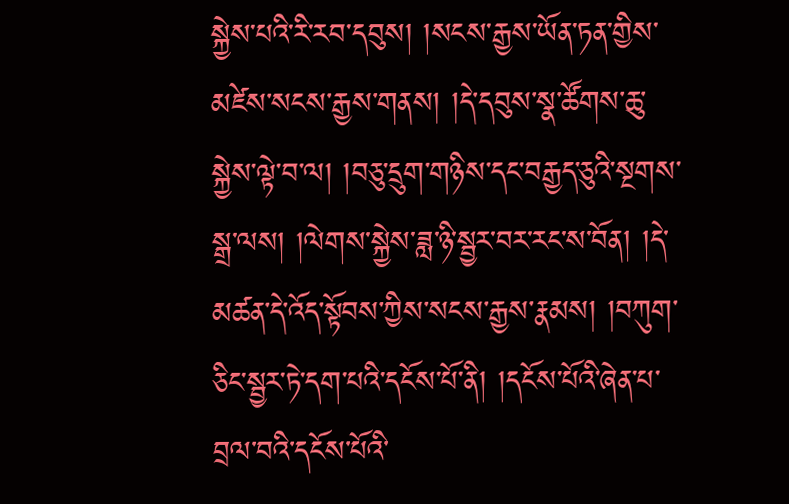སྐྱེས་པའི་རི་རབ་དབུས། །སངས་རྒྱས་ཡོན་ཏན་གྱིས་མཛེས་སངས་རྒྱས་གནས། །དེ་དབུས་སྣ་ཚོགས་ཆུ་སྐྱེས་ལྟེ་བ་ལ། །བཅུ་དྲུག་གཉིས་དང་བརྒྱད་ཅུའི་སྔགས་སྒྲ་ལས། །ལེགས་སྐྱེས་ཟླ་ཉི་སྦྱར་བར་རང་ས་བོན། །དེ་མཚན་དེ་འོད་སྟོབས་ཀྱིས་སངས་རྒྱས་རྣམས། །བཀུག་ཅིང་སྦྱར་ཏེ་དག་པའི་དངོས་པོ་ནི། །དངོས་པོའི་ཞེན་པ་བྲལ་བའི་དངོས་པོའི་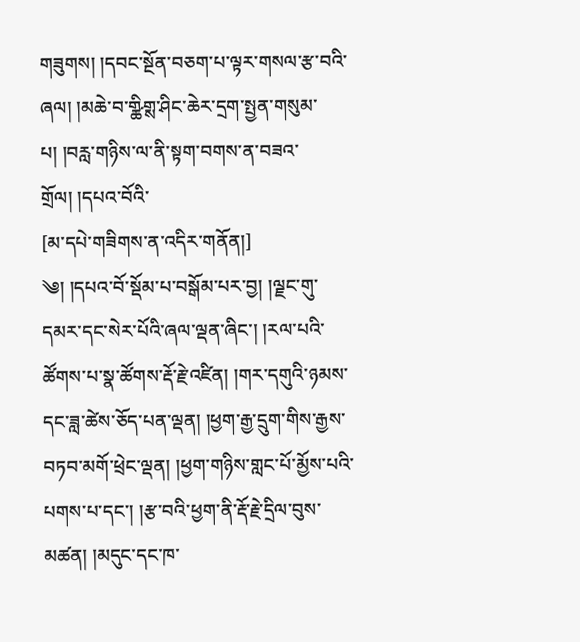གཟུགས། །དབང་སྔོན་བཅག་པ་ལྟར་གསལ་རྩ་བའི་ཞལ། །མཆེ་བ་གྪིགྶ་ཤིང་ཆེར་དྲག་སྤྱན་གསུམ་པ། །བརླ་གཉིས་ལ་ནི་སྟག་བགས་ན་བཟའ་གྲོལ། །དཔའ་བོའི་
[མ་དཔེ་གཟིགས་ན་འདིར་གནོན།]
༄། །དཔའ་བོ་སྡོམ་པ་བསྒོམ་པར་བྱ། །ལྗང་གུ་དམར་དང་སེར་པོའི་ཞལ་ལྡན་ཞིང་། །རལ་པའི་ཚོགས་པ་སྣ་ཚོགས་རྡོ་རྗེ་འཛིན། །གར་དགུའི་ཉམས་དང་ཟླ་ཚེས་ཅོད་པན་ལྡན། །ཕྱག་རྒྱ་དྲུག་གིས་རྒྱས་བཏབ་མགོ་ཕྲེང་ལྡན། །ཕྱག་གཉིས་གླང་པོ་མྱོས་པའི་པགས་པ་དང་། །རྩ་བའི་ཕྱག་ནི་རྡོ་རྗེ་དྲིལ་བུས་མཚན། །མདུང་དང་ཁ་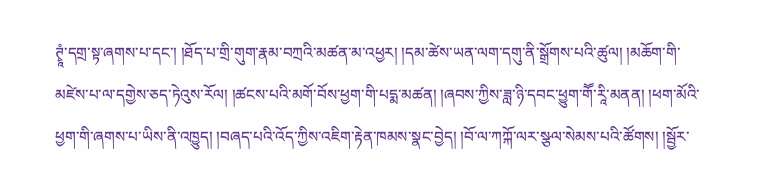ཊྭཱཾ་དགྲ་སྟ་ཞགས་པ་དང་། །ཐོད་པ་གྲི་གུག་རྣམ་བཀྲའི་མཚན་མ་འཕྱར། །དམ་ཚེས་ཡན་ལག་དགུ་ནི་སྒྲོགས་པའི་ཚུལ། །མཆོག་གི་མཛེས་པ་ལ་དགྱེས་ཅད་ཏེའུས་རོལ། །ཚངས་པའི་མགོ་བོས་ཕྱག་གི་པདྨ་མཚན། །ཞབས་ཀྱིས་ཟླ་ཉི་དབང་ཕྱུག་གཽ་རཱི་མནན། །ཕག་མོའི་ཕྱག་གི་ཞགས་པ་ཡིས་ནི་འཁྱུད། །བཞད་པའི་འོད་ཀྱིས་འཇིག་རྟེན་ཁམས་སྣང་བྱེད། །བོ་ལ་ཀཀྐོ་ལར་སྩལ་སེམས་པའི་ཚོགས། །སྦྱོར་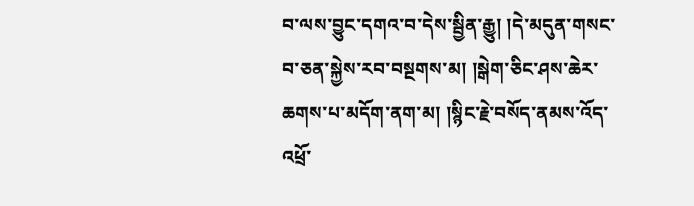བ་ལས་བྱུང་དགའ་བ་དེས་སྦྱིན་རྒྱུ། །དེ་མདུན་གསང་བ་ཅན་སྐྱེས་རབ་བསྔགས་མ། །སྒེག་ཅིང་ཤས་ཆེར་ཆགས་པ་མདོག་ནག་མ། །སྙིང་རྗེ་བསོད་ནམས་འོད་འཕྲོ་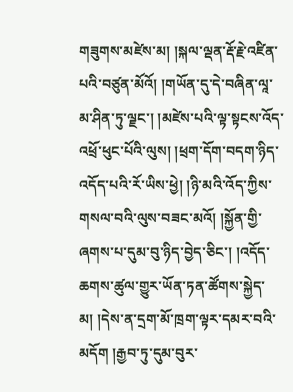གཟུགས་མཛེས་མ། །སྐལ་ལྡན་རྡོ་རྗེ་འཛིན་པའི་བཙུན་མོའོ། །གཡོན་དུ་དེ་བཞིན་ལཱ་མ་ཤིན་ཏུ་ལྗང་། །མཛེས་པའི་ལྟ་སྟངས་འོད་འཕྲོ་ཕུང་པོའི་ལུས། །ཕྲག་དོག་བདག་ཉིད་འདོད་པའི་རོ་ཡིས་ཕྱེ། །ཉི་མའི་འོད་ཀྱིས་གསལ་བའི་ལུས་བཟང་མའོ། །སྐྱོན་གྱི་ཞགས་པ་དུམ་བུ་ཉིད་བྱེད་ཅིང་། །འདོད་ཆགས་ཚུལ་གྱུར་ཡོན་ཏན་ཚོགས་སྐྱེད་མ། །དེས་ན་དྲག་མོ་ཁྲག་ལྟར་དམར་བའི་མདོག །རྒྱབ་ཏུ་དུམ་བུར་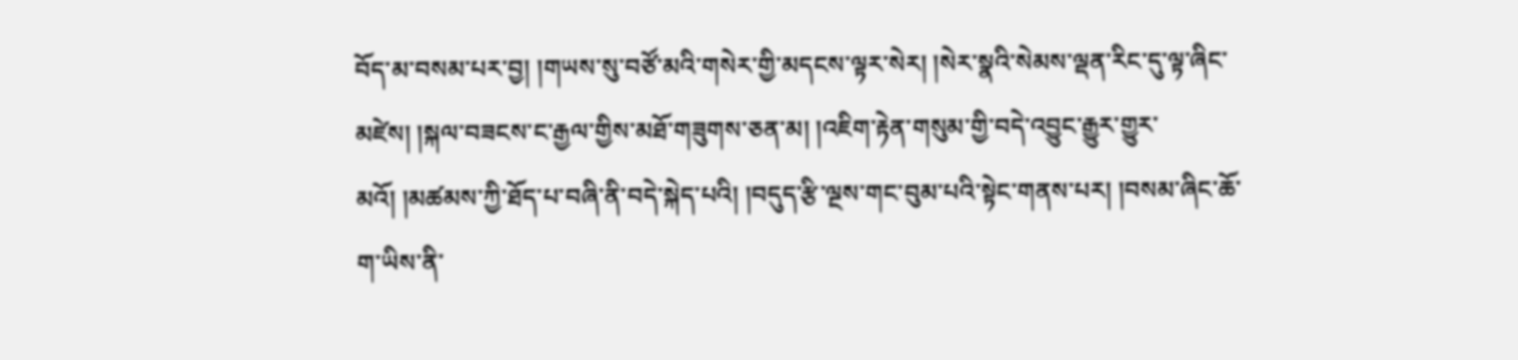བོད་མ་བསམ་པར་བྱ། །གཡས་སུ་བཙོ་མའི་གསེར་གྱི་མདངས་ལྟར་སེར། །སེར་སྣའི་སེམས་ལྡན་རིང་དུ་ལྟ་ཞིང་མཛེས། །སྐལ་བཟངས་ང་རྒྱལ་གྱིས་མཐོ་གཟུགས་ཅན་མ། །འཇིག་རྟེན་གསུམ་གྱི་བདེ་འབྱུང་རྒྱུར་གྱུར་མའོ། །མཚམས་ཀྱི་ཐོད་པ་བཞི་ནི་བདེ་སྐེད་པའི། །བདུད་རྩི་ལྔས་གང་བུམ་པའི་སྟེང་གནས་པར། །བསམ་ཞིང་ཆོ་ག་ཡིས་ནི་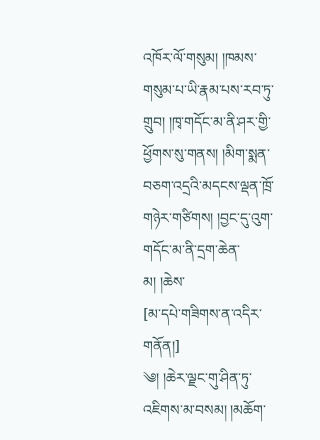འཁོར་ལོ་གསུམ། །ཁམས་གསུམ་པ་ཡི་རྣམ་པས་རབ་ཏུ་གྲུབ། །ཁྭ་གདོང་མ་ནི་ཤར་གྱི་ཕྱོགས་སུ་གནས། །མིག་སྨན་བཅག་འདྲའི་མདངས་ལྡན་ཁྲོ་གཉེར་གཙིགས། །བྱང་དུ་འུག་གདོང་མ་ནི་དྲག་ཆེན་མ། །ཆེས་
[མ་དཔེ་གཟིགས་ན་འདིར་གནོན།]
༄། །ཆེར་ལྗང་གུ་ཤིན་ཏུ་འཇིགས་མ་བསམ། །མཆོག་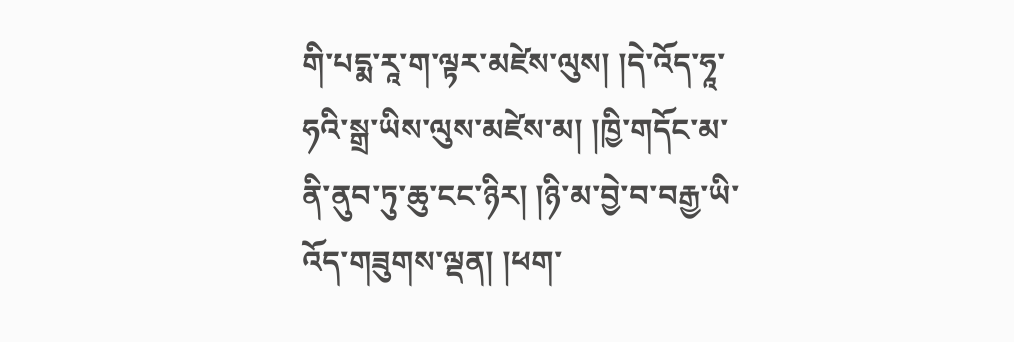གི་པདྨ་རཱ་ག་ལྟར་མཛེས་ལུས། །དེ་འོད་ཧཱ་ཧའི་སྒྲ་ཡིས་ལུས་མཛེས་མ། །ཁྱི་གདོང་མ་ནི་ནུབ་ཏུ་ཆུ་ངང་ཉིར། །ཉི་མ་བྱེ་བ་བརྒྱ་ཡི་འོད་གཟུགས་ལྡན། །ཕག་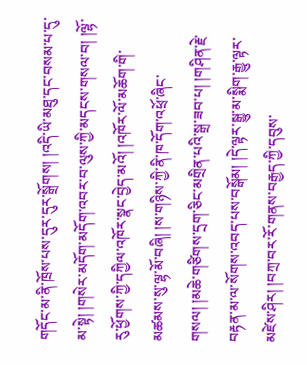གདོང་མ་ནི་ཁྲོས་པས་དུར་དུར་སྒྲོགས། །འདི་ཡི་མཐུ་དང་བསམ་པ་དུ་མ་སྟེ། །གསེར་མདོག་མདོག་འབར་བ་ལུས་ཀྱི་མདངས་གསལ་བ། །ལྷོ་རུ་ཕྱོགས་ཀྱི་དཀྱིལ་འཁོར་སྣང་བྱེད་མའོ། །འཁོར་ལོ་མཆོག་གི་མཚམས་སུ་ལྷ་མོ་བཞི། །ས་གཉིས་ཀྱི་ནི་ཁ་དོག་འཕྲོ་ཞིང་གསལ། །མཆེ་གཙིགས་དྲག་ཅིང་མགྲིན་པའི་སྒྲ་ཟབ་པ། །གཤིན་རྗེ་བརྟན་མ་ལ་སོགས་འབད་པས་བསྒོམ། །དེ་ལྟར་སྒྱུ་མ་སྨིག་རྒྱུ་ལྟར་མཛེས་ཤིར། །བཀྲ་བར་རོ་གནས་བརྒྱད་ཀྱི་དབུས་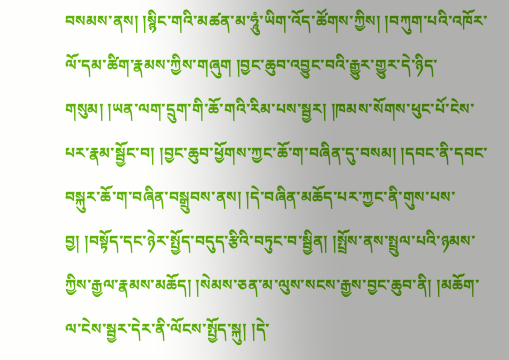བསམས་ནས། །སྙིང་གའི་མཚན་མ་ཧཱུཾ་ཡིག་འོད་ཚོགས་ཀྱིས། །བཀུག་པའི་འཁོར་ལོ་དམ་ཚིག་རྣམས་ཀྱིས་གཞུག །བྱང་ཆུབ་འབྱུང་བའི་རྒྱུར་གྱུར་དེ་ཉིད་གསུམ། །ཡན་ལག་དྲུག་གི་ཆོ་གའི་རིམ་པས་སྦྱར། །ཁམས་སོགས་ཕུང་པོ་ངེས་པར་རྣམ་སྦྱོང་བ། །བྱང་ཆུབ་ཕྱོགས་ཀྱང་ཆོ་ག་བཞིན་དུ་བསམ། །དབང་ནི་དབང་བསྐུར་ཆོ་ག་བཞིན་བསྒྲུབས་ནས། །དེ་བཞིན་མཆོད་པར་ཀྱང་ནི་གུས་པས་བྱ། །བསྟོད་དང་ཉེར་སྤྱོད་བདུད་རྩིའི་བཏུང་བ་སྦྱིན། །སྤྲོས་ནས་སྤྲུལ་པའི་ཉམས་ཀྱིས་རྒྱལ་རྣམས་མཆོད། །སེམས་ཅན་མ་ལུས་སངས་རྒྱས་བྱང་ཆུབ་ནི། །མཆོག་ལ་ངེས་སྦྱར་དེར་ནི་ལོངས་སྤྱོད་སྐུ། །དེ་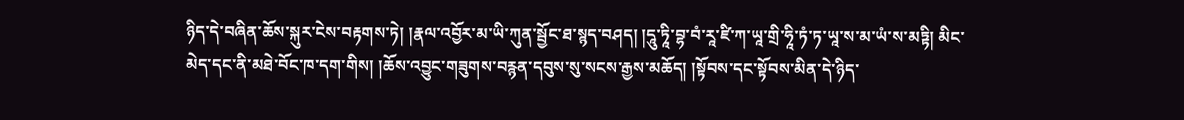ཉིད་དེ་བཞིན་ཆོས་སྐུར་ངེས་བརྟགས་ཏེ། །རྣལ་འབྱོར་མ་ཡི་ཀུན་སྦྱོང་ཐ་སྙད་བཤད། །དཱུ་ཏཱི་བྷ་བཾ་རཱ་ཛི་ཀ་ཡཱ་གྲི་ཧཱི་ཏཾ་ཏ་ཡཱ་ས་མ་ཡཾ་ས་མཏྟི། མིང་མེད་དང་ནི་མཐེ་བོང་ཁ་དག་གིས། །ཆོས་འབྱུང་གཟུགས་བརྙན་དབུས་སུ་སངས་རྒྱས་མཆོད། །སྟོབས་དང་སྟོབས་མིན་དེ་ཉིད་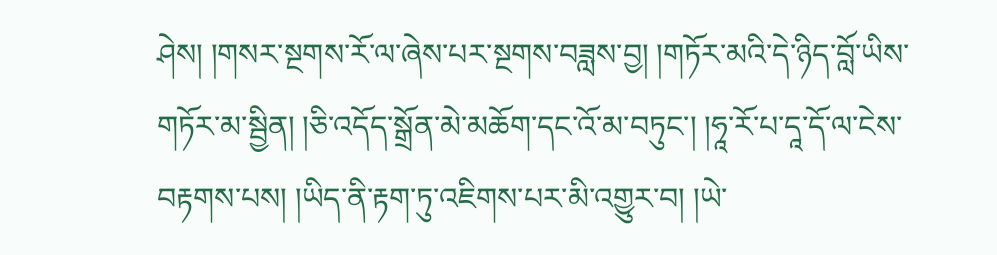ཤེས། །གསར་སྔགས་རོ་ལ་ཞེས་པར་སྔགས་བཟླས་བྱ། །གཏོར་མའི་དེ་ཉིད་བློ་ཡིས་གཏོར་མ་སྦྱིན། །ཅི་འདོད་སྒྲོན་མེ་མཆོག་དང་འོ་མ་བཏུང་། །ཧཱ་རོ་པ་དཱ་དོ་ལ་ངེས་བརྟགས་པས། །ཡིད་ནི་རྟག་ཏུ་འཇིགས་པར་མི་འགྱུར་བ། །ཡེ་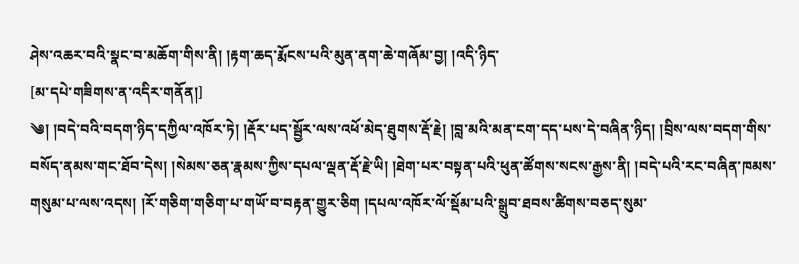ཤེས་འཆར་བའི་སྣང་བ་མཆོག་གིས་ནི། །རྟག་ཆད་རྨོངས་པའི་མུན་ནག་ཆེ་གཞོམ་བྱ། །འདི་ཉིད་
[མ་དཔེ་གཟིགས་ན་འདིར་གནོན།]
༄། །བདེ་བའི་བདག་ཉིད་དཀྱིལ་འཁོར་ཏེ། །རྡོར་པད་སྦྱོར་ལས་འཕོ་མེད་ཐུགས་རྡོ་རྗེ། །བླ་མའི་མན་ངག་དད་པས་དེ་བཞིན་ཉིད། །བྲིས་ལས་བདག་གིས་བསོད་ནམས་གང་ཐོབ་དེས། །སེམས་ཅན་རྣམས་ཀྱིས་དཔལ་ལྡན་རྡོ་རྗེ་ཡི། །ཐེག་པར་བསྟན་པའི་ཕུན་ཚོགས་སངས་རྒྱས་ནི། །བདེ་པའི་རང་བཞིན་ཁམས་གསུམ་པ་ལས་འདས། །རོ་གཅིག་གཅིག་པ་གཡོ་བ་བརྟན་གྱུར་ཅིག །དཔལ་འཁོར་ལོ་སྡོམ་པའི་སྒྲུབ་ཐབས་ཚིགས་བཅད་སུམ་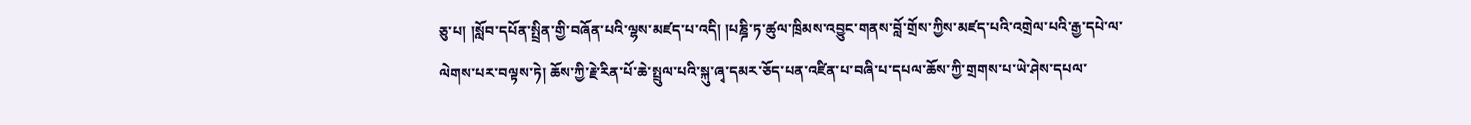ཅུ་པ། །སློབ་དཔོན་སྤྲིན་གྱི་བཞོན་པའི་ལྷས་མཛད་པ་འདི། །པཎྜི་ཏ་ཚུལ་ཁྲིམས་འབྱུང་གནས་བློ་གྲོས་ཀྱིས་མཛད་པའི་འགྲེལ་པའི་རྒྱ་དཔེ་ལ་ལེགས་པར་བལྟས་ཏེ། ཆོས་ཀྱི་རྗེ་རིན་པོ་ཆེ་སྤྲུལ་པའི་སྐུ་ཞྭ་དམར་ཅོད་པན་འཛིན་པ་བཞི་པ་དཔལ་ཆོས་ཀྱི་གྲགས་པ་ཡེ་ཤེས་དཔལ་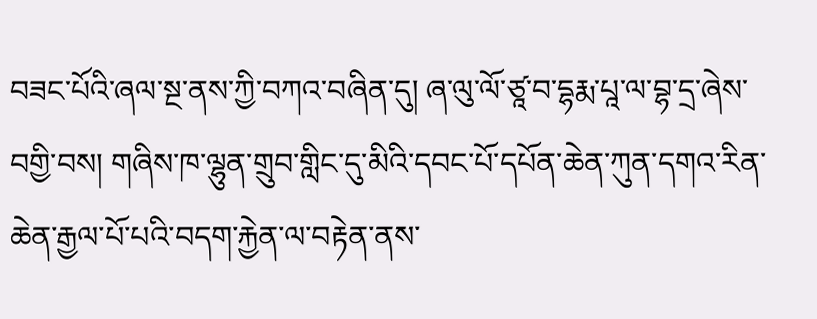བཟང་པོའི་ཞལ་སྔ་ནས་ཀྱི་བཀའ་བཞིན་དུ། ཞ་ལུ་ལོ་ཙཱ་བ་དྷརྨ་པཱ་ལ་བྷ་དྲ་ཞེས་བགྱི་བས། གཞིས་ཁ་ལྷུན་གྲུབ་གླིང་དུ་མིའི་དབང་པོ་དཔོན་ཆེན་ཀུན་དགའ་རིན་ཆེན་རྒྱལ་པོ་པའི་བདག་རྐྱེན་ལ་བརྟེན་ནས་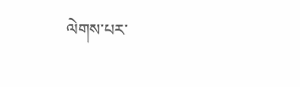ལེགས་པར་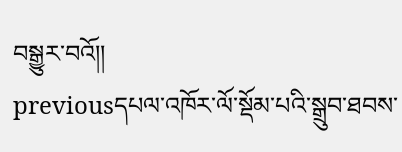བསྒྱུར་བའོ།།
previousདཔལ་འཁོར་ལོ་སྡོམ་པའི་སྒྲུབ་ཐབས་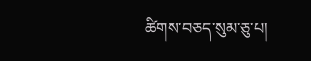ཚིགས་བཅད་སུམ་ཅུ་པ།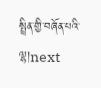སྤྲིན་གྱི་བཞོན་པའི་ལྷ།next